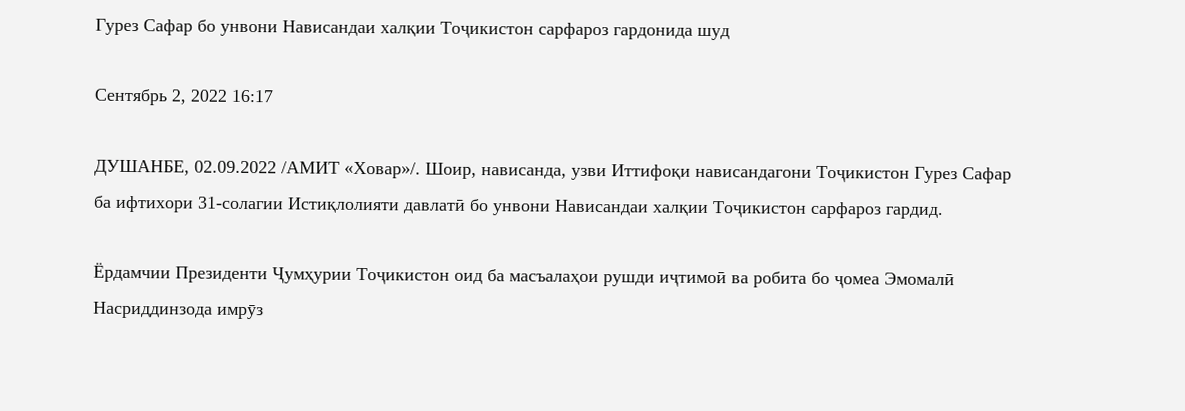Гурез Сафар бо унвони Нависандаи халқии Тоҷикистон сарфароз гардонида шуд

Сентябрь 2, 2022 16:17

ДУШАНБЕ, 02.09.2022 /АМИТ «Ховар»/. Шоир, нависанда, узви Иттифоқи нависандагони Тоҷикистон Гурез Сафар ба ифтихори 31-солагии Истиқлолияти давлатӣ бо унвони Нависандаи халқии Тоҷикистон сарфароз гардид.

Ёрдамчии Президенти Ҷумҳурии Тоҷикистон оид ба масъалаҳои рушди иҷтимоӣ ва робита бо ҷомеа Эмомалӣ Насриддинзода имрӯз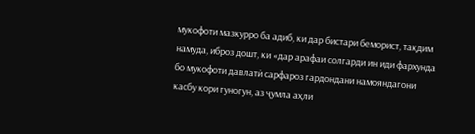мукофоти мазкурро ба адиб, ки дар бистари беморист, тақдим намуда, иброз дошт, ки «дар арафаи солгарди ин иди фархунда бо мукофоти давлатӣ сарфароз гардондани намояндагони касбу кори гуногун, аз ҷумла аҳли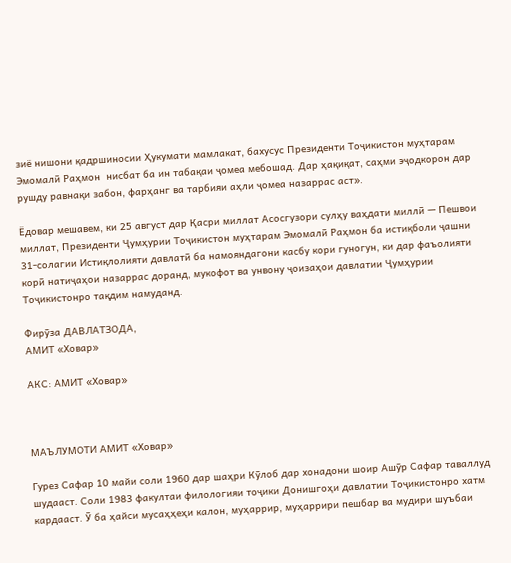зиё нишони қадршиносии Ҳукумати мамлакат, бахусус Президенти Тоҷикистон муҳтарам Эмомалӣ Раҳмон  нисбат ба ин табақаи ҷомеа мебошад. Дар ҳақиқат, саҳми эҷодкорон дар рушду равнақи забон, фарҳанг ва тарбияи аҳли ҷомеа назаррас аст».

Ёдовар мешавем, ки 25 август дар Қасри миллат Асосгузори сулҳу ваҳдати миллӣ — Пешвои миллат, Президенти Ҷумҳурии Тоҷикистон муҳтарам Эмомалӣ Раҳмон ба истиқболи ҷашни 31-солагии Истиқлолияти давлатӣ ба намояндагони касбу кори гуногун, ки дар фаъолияти корӣ натиҷаҳои назаррас доранд, мукофот ва унвону ҷоизаҳои давлатии Ҷумҳурии Тоҷикистонро тақдим намуданд.

Фирӯза ДАВЛАТЗОДА,
АМИТ «Ховар»

АКС: АМИТ «Ховар»



МАЪЛУМОТИ АМИТ «Ховар»

Гурез Сафар 10 майи соли 1960 дар шаҳри Кӯлоб дар хонадони шоир Ашӯр Сафар таваллуд шудааст. Соли 1983 факултаи филологияи тоҷики Донишгоҳи давлатии Тоҷикистонро хатм кардааст. Ӯ ба ҳайси мусаҳҳеҳи калон, муҳаррир, муҳаррири пешбар ва мудири шуъбаи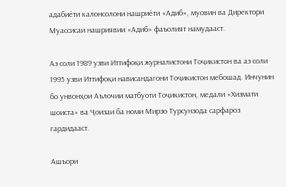адабиёти калонсолони нашриёти «Адиб», муовин ва Директори Муассисаи нашриявии «Адиб» фаъолият намудааст.

Аз соли 1989 узви Иттифоқи журналистони Тоҷикистон ва аз соли 1995 узви Иттифоқи нависандагони Тоҷикистон мебошад. Инчунин бо унвонҳои Аълочии матбуоти Тоҷикистон, медали «Хизмати шоиста» ва Ҷоизаи ба номи Мирзо Турсунзода сарфароз гардидааст.

Ашъори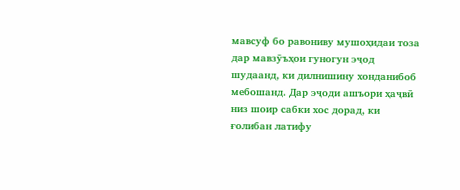мавсуф бо равониву мушоҳидаи тоза дар мавзӯъҳои гуногун эҷод шудаанд, ки дилнишину хонданибоб мебошанд. Дар эҷоди ашъори ҳаҷвӣ низ шоир сабки хос дорад, ки ғолибан латифу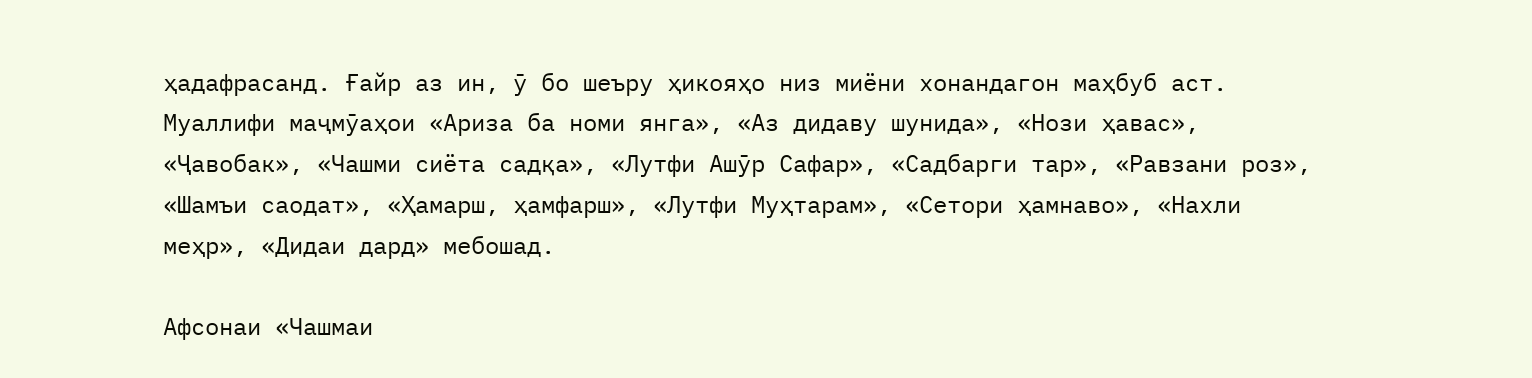ҳадафрасанд. Ғайр аз ин, ӯ бо шеъру ҳикояҳо низ миёни хонандагон маҳбуб аст. Муаллифи маҷмӯаҳои «Ариза ба номи янга», «Аз дидаву шунида», «Нози ҳавас», «Ҷавобак», «Чашми сиёта садқа», «Лутфи Ашӯр Сафар», «Садбарги тар», «Равзани роз», «Шамъи саодат», «Ҳамарш, ҳамфарш», «Лутфи Муҳтарам», «Сетори ҳамнаво», «Нахли меҳр», «Дидаи дард» мебошад.

Афсонаи «Чашмаи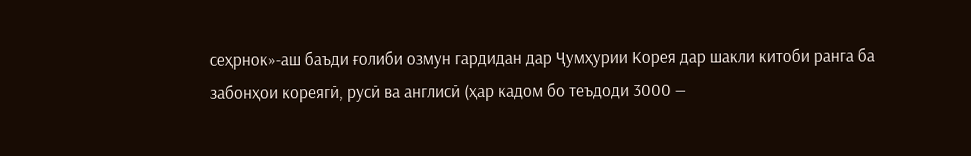сеҳрнок»-аш баъди ғолиби озмун гардидан дар Ҷумҳурии Корея дар шакли китоби ранга ба забонҳои кореягӣ, русӣ ва англисӣ (ҳар кадом бо теъдоди 3000 —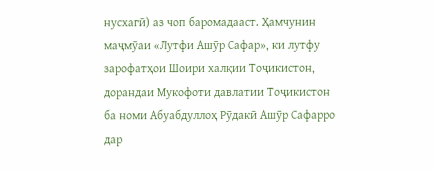нусхагӣ) аз чоп баромадааст. Ҳамчунин маҷмӯаи «Лутфи Ашӯр Сафар», ки лутфу зарофатҳои Шоири халқии Тоҷикистон, дорандаи Мукофоти давлатии Тоҷикистон ба номи Абуабдуллоҳ Рӯдакӣ Ашӯр Сафарро дар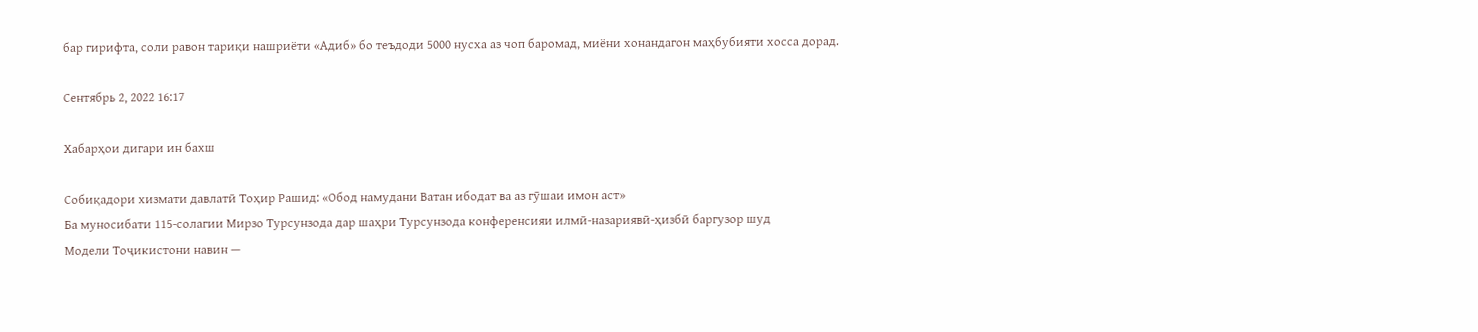бар гирифта, соли равон тариқи нашриёти «Адиб» бо теъдоди 5000 нусха аз чоп баромад, миёни хонандагон маҳбубияти хосса дорад.

Сентябрь 2, 2022 16:17

Хабарҳои дигари ин бахш

Собиқадори хизмати давлатӣ Тоҳир Рашид: «Обод намудани Ватан ибодат ва аз гӯшаи имон аст»
Ба муносибати 115-солагии Мирзо Турсунзода дар шаҳри Турсунзода конференсияи илмӣ-назариявӣ-ҳизбӣ баргузор шуд
Модели Тоҷикистони навин —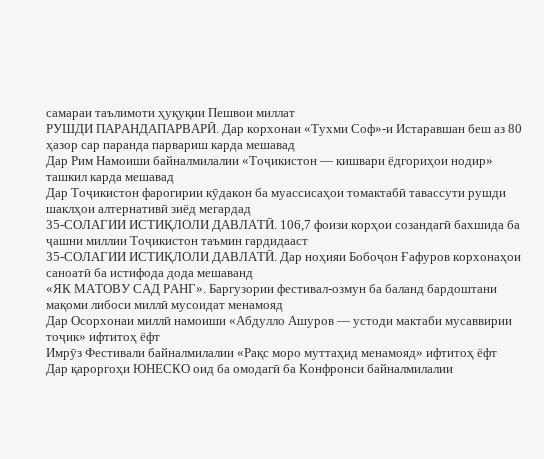самараи таълимоти ҳуқуқии Пешвои миллат
РУШДИ ПАРАНДАПАРВАРӢ. Дар корхонаи «Тухми Соф»-и Истаравшан беш аз 80 ҳазор сар паранда парвариш карда мешавад
Дар Рим Намоиши байналмилалии «Тоҷикистон — кишвари ёдгориҳои нодир» ташкил карда мешавад
Дар Тоҷикистон фарогирии кӯдакон ба муассисаҳои томактабӣ тавассути рушди шаклҳои алтернативӣ зиёд мегардад
35-СОЛАГИИ ИСТИҚЛОЛИ ДАВЛАТӢ. 106,7 фоизи корҳои созандагӣ бахшида ба ҷашни миллии Тоҷикистон таъмин гардидааст
35-СОЛАГИИ ИСТИҚЛОЛИ ДАВЛАТӢ. Дар ноҳияи Бобоҷон Ғафуров корхонаҳои саноатӣ ба истифода дода мешаванд
«ЯК МАТОВУ САД РАНГ». Баргузории фестивал-озмун ба баланд бардоштани мақоми либоси миллӣ мусоидат менамояд
Дар Осорхонаи миллӣ намоиши «Абдулло Ашуров — устоди мактаби мусаввирии тоҷик» ифтитоҳ ёфт
Имрӯз Фестивали байналмилалии «Рақс моро муттаҳид менамояд» ифтитоҳ ёфт
Дар қароргоҳи ЮНЕСКО оид ба омодагӣ ба Конфронси байналмилалии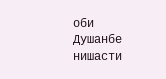оби Душанбе нишасти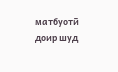матбуотӣ доир шуд